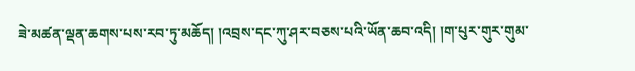ཟེ་མཚན་ལྡན་ཆགས་པས་རབ་ཏུ་མཆོད། །འབྲས་དང་ཀུ་ཤར་བཅས་པའི་ཡོན་ཆབ་འདི། །ག་པུར་གུར་གུམ་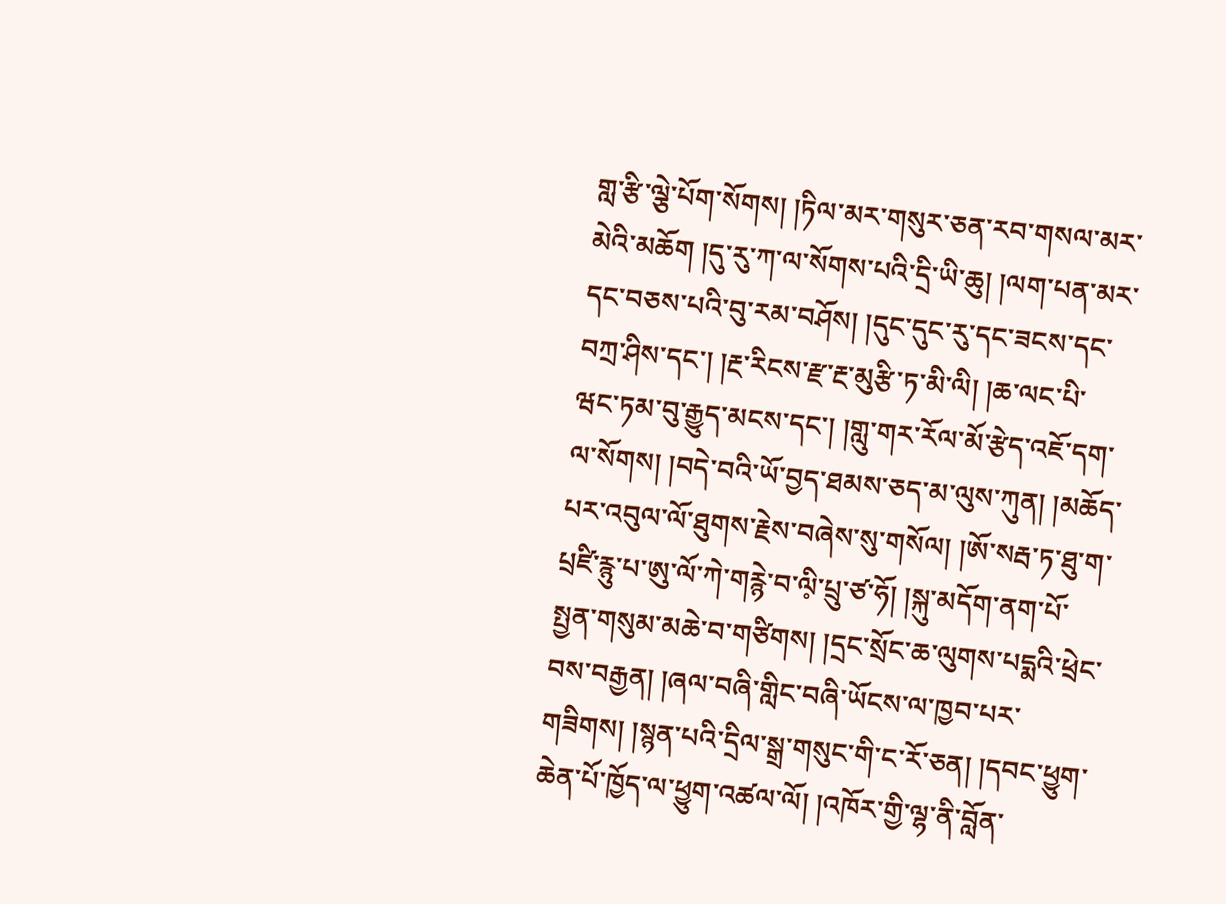གླ་རྩི་ལྕེ་པོག་སོགས། །ཏིལ་མར་གསུར་ཅན་རབ་གསལ་མར་མེའི་མཆོག །དུ་རུ་ཀ་ལ་སོགས་པའི་དྲི་ཡི་ཆུ། །ལག་པན་མར་དང་བཅས་པའི་བུ་རམ་བཤོས། །དུང་དུང་རུ་དང་ཟངས་དང་བཀྲ་ཤིས་དང་། །རྔ་རིངས་རྫ་རྔ་མུརྩི་ཏ་མི་ལི། །ཆ་ལང་པི་ཝང་ཏམ་བུ་རྒྱུད་མངས་དང་། །གླུ་གར་རོལ་མོ་རྩེད་འཇོ་དག་ལ་སོགས། །བདེ་བའི་ཡོ་བྱད་ཐམས་ཅད་མ་ལུས་ཀུན། །མཆོད་པར་འབུལ་ལོ་ཐུགས་རྗེས་བཞེས་སུ་གསོལ། །ཨོ་སརྦ་ཏ་ཐུ་ག་པྲཛི་རྙུ་པ་ཨུ་ལོ་ཀེ་གརྙེ་བ་ལི༷་པྲུ་ཙ་ཧོ། །སྐུ་མདོག་ནག་པོ་སྤྱན་གསུམ་མཆེ་བ་གཙིགས། །དྲང་སྲོང་ཆ་ལུགས་པདྨའི་ཕྲེང་བས་བརྒྱན། །ཞལ་བཞི་གླིང་བཞི་ཡོངས་ལ་ཁྱབ་པར་གཟིགས། །སྙན་པའི་དྲིལ་སྒྲ་གསུང་གི་ང་རོ་ཅན། །དབང་ཕྱུག་ཆེན་པོ་ཁྱོད་ལ་ཕྱུག་འཚལ་ལོ། །འཁོར་གྱི་ལྷ་ནི་བློན་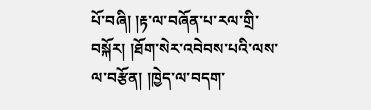པོ་བཞི། །རྟ་ལ་བཞོན་པ་རལ་གྲི་བསྐོར། །ཐོག་སེར་འབེབས་པའི་ལས་ལ་བརྩོན། །ཁྱེད་ལ་བདག་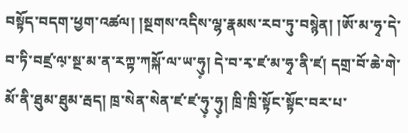བསྟོད་བདག་ཕྱག་འཚལ། །སྔགས་འདིས་ལྷ་རྣམས་རབ་ཏུ་བསྙེན། །ཨོ་མ་ཧྭ་དེ་བ་ཏི་བཛྲ་ལ༷་སྔ་མ་ན་རཀྟ་ཀསྐོ་ལ་ཡ་ཧུ༷། དེ་བ་རྭ་ཛ་མ་ཧྭ་ནི་ཛ། དགྲ་བོ་ཆེ་གེ་མོ་ནི་ཐུམ་ཐུམ་རྦད། ཁྲ་སེན་སེན་ཛ་ཛ་ཧུ༷་ཧུ༷། ཁྲི་ཁྲི་སྟོང་སྟོང་བར་པ་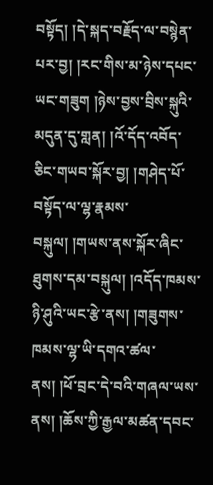བསྟོད། །དེ་སྐད་བརྗོད་ལ་བསྙེན་པར་བྱ། །རང་གིས་མ་ཉེས་དཔང་ཡང་གཟུག །ཉེས་བྱས་བྲིས་སྐུའི་མདུན་དུ་གླན། །འོ་དོད་འབོད་ཅིང་གཡབ་སྐོར་བྱ། །གཤེད་པོ་བསྟོད་ལ་ལྷ་རྣམས་བསྐུལ། །གཡས་ནས་སྐོར་ཞིང་ཐུགས་དམ་བསྐུལ། །འདོད་ཁམས་ཉི་ཤུའི་ཡང་རྩེ་ནས། །གཟུགས་ཁམས་ལྷ་ཡི་དགའ་ཚལ་ནས། །ཕོ་བྲང་དེ་བའི་གཞལ་ཡས་ནས། །ཆོས་ཀྱི་རྒྱལ་མཚན་དབང་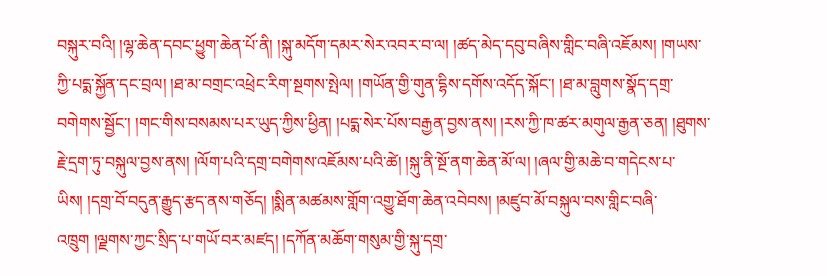བསྐུར་བའི། །ལྷ་ཆེན་དབང་ཕྱུག་ཆེན་པོ་ནི། །སྐུ་མདོག་དམར་སེར་འབར་བ་ལ། །ཚད་མེད་དབུ་བཞིས་གླིང་བཞི་འཇོམས། །གཡས་ཀྱི་པདྨ་སྐྱོན་དང་བྲལ། །ཐ་མ་བགྲང་འཕྲེང་རིག་སྔགས་སྤེལ། །གཡོན་གྱི་གུན་དྷིས་དགོས་འདོད་སྐོང་། །ཐ་མ་བླུགས་སྣོད་དགྲ་བགེགས་སྦྱོང་། །གང་གིས་བསམས་པར་ཡུད་ཀྱིས་ཕྱིན། །པདྨ་སེར་པོས་བརྒྱན་བྱས་ནས། །རས་ཀྱི་ཁ་ཚར་མགུལ་རྒྱན་ཅན། །ཐུགས་རྗེ་དྲག་ཏུ་བསྐུལ་བྱས་ནས། །ལོག་པའི་དགྲ་བགེགས་འཇོམས་པའི་ཚེ། །སྐུ་ནི་སྔོ་ནག་ཆེན་མོ་ལ། །ཞལ་གྱི་མཆེ་བ་གདེངས་པ་ཡིས། །དགྲ་བོ་བདུན་རྒྱུད་རྩད་ནས་གཅོད། །སྨིན་མཚམས་གློག་འགྱུ་ཐོག་ཆེན་འབེབས། །མཛུབ་མོ་བསྐུལ་བས་གླིང་བཞི་འཁྲུག །ལྗགས་ཀྱང་སྲིད་པ་གཡོ་བར་མཛད། །དཀོན་མཆོག་གསུམ་གྱི་སྐུ་དགྲ་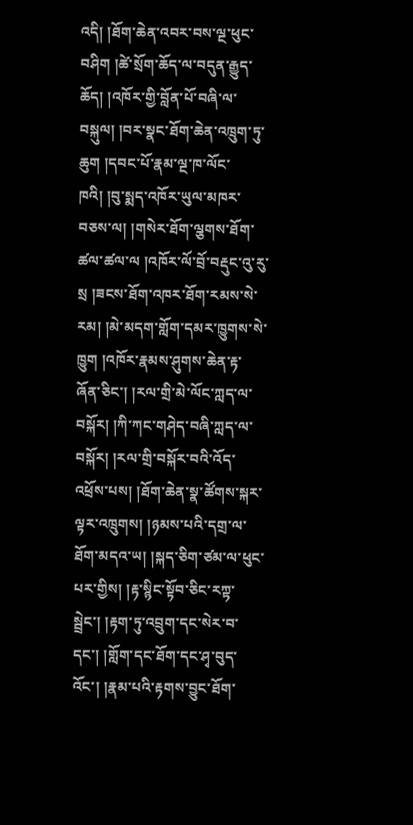འདི། །ཐོག་ཆེན་འབར་བས་ལྔ་ཕུང་བཤིག །ཚེ་སྲོག་ཆོད་ལ་བདུན་རྒྱུད་ཆོད། །འཁོར་གྱི་བློན་པོ་བཞི་ལ་བསྐུལ། །བར་སྣང་ཐོག་ཆེན་འཁྲུག་ཏུ་ཆུག །དབང་པོ་རྣམ་ལྔ་ཁ་ལོང་ཁའི། །བུ་སྨད་འཁོར་ཡུལ་མཁར་བཅས་ལ། །གསེར་ཐོག་ལྕགས་ཐོག་ཚལ་ཚལ་ལ །འཁོར་ལོ་བྲོ་བརྡུང་འུ་རུ་སྲ །ཟངས་ཐོག་འཁར་ཐོག་རམས་སེ་རམ། །མེ་མདག་གློག་དམར་ཁྱུགས་སེ་ཁྱུག །འཁོར་རྣམས་ཤུགས་ཆེན་རྟ་ཞོན་ཅིང་། །རལ་གྲི་མེ་ལོང་ཀླད་ལ་བསྐོར། །ཀི་ཀང་གཤེད་བཞི་ཀླད་ལ་བསྐོར། །རལ་གྲི་བསྐོར་བའི་འོད་འཕྲོས་པས། །ཐོག་ཆེན་སྣ་ཚོགས་སྐར་ལྟར་འཁྲུགས། །ཉམས་པའི་དགྲ་ལ་ཐོག་མདའ་ཡ། །སྐད་ཅིག་ཙམ་ལ་ཕུང་པར་གྱིས། །རྟ་སྙིང་སྟོབ་ཅིང་རཀྟ་སྦྲེང་། །རྟག་ཏུ་འབྲུག་དང་སེར་བ་དང་། །གློག་དང་ཐོག་དང་ཤྭ་བུད་འོང་། །རྣམ་པའི་རྟགས་བྱུང་ཐོག་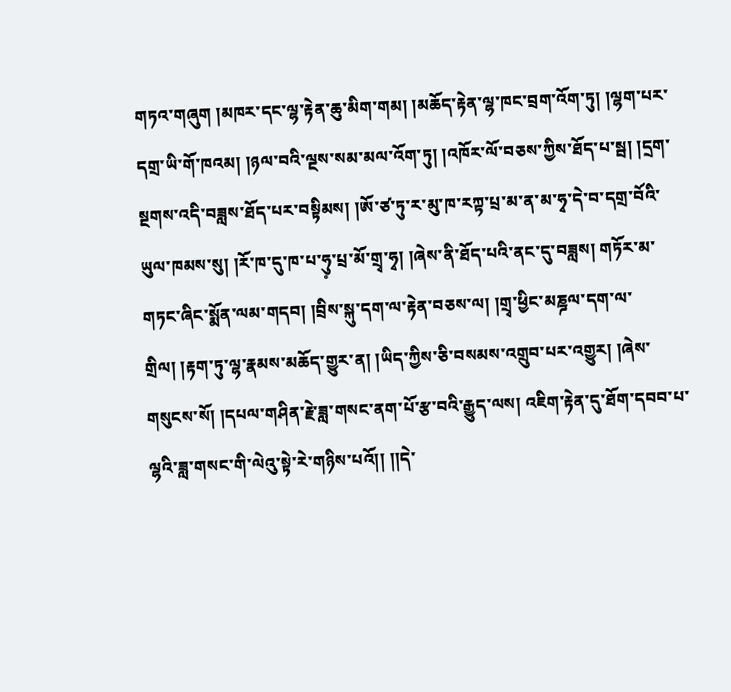གཏའ་གཞུག །མཁར་དང་ལྷ་རྟེན་ཆུ་མིག་གམ། །མཆོད་རྟེན་ལྷ་ཁང་བྲག་འོག་ཏུ། །ལྷག་པར་དགྲ་ཡི་གོ་ཁའམ། །ཉལ་བའི་ལྔས་སམ་མལ་འོག་ཏུ། །འཁོར་ལོ་བཅས་ཀྱིས་ཐོད་པ་སྦ། །དྲག་སྔགས་འདི་བཟླས་ཐོད་པར་བསྟིམས། །ཨོ་ཙ་ཏུ་ར་མུ་ཁ་རཀྟ་པྲ་མ་ན་མ་ཧྭ་དེ་བ་དགྲ་བོའི་ཡུལ་ཁམས་སུ། །རོ་ཁ་དུ་ཁ་པ་ཧུ༷་པྲ་མོ་གྲྭ་ཧྭ། །ཞེས་ནི་ཐོད་པའི་ནང་དུ་བཟླས། གཏོར་མ་གཏང་ཞིང་སྨོན་ལམ་གདབ། །བྲིས་སྐུ་དག་ལ་རྟེན་བཅས་ལ། །གྲྭ་ཕྱིང་མཎྜལ་དག་ལ་གྲིལ། །རྟག་ཏུ་ལྷ་རྣམས་མཆོད་གྱུར་ན། །ཡིད་ཀྱིས་ཅི་བསམས་འགྲུབ་པར་འགྱུར། །ཞེས་གསུངས་སོ། །དཔལ་གཤིན་རྗེ་ཟླ་གསང་ནག་པོ་རྩ་བའི་རྒྱུད་ལས། འཇིག་རྟེན་དུ་ཐོག་དབབ་པ་ལྷའི་ཟླ་གསང་གི་ལེའུ་སྟེ་རེ་གཉིས་པའོ།། །།དེ་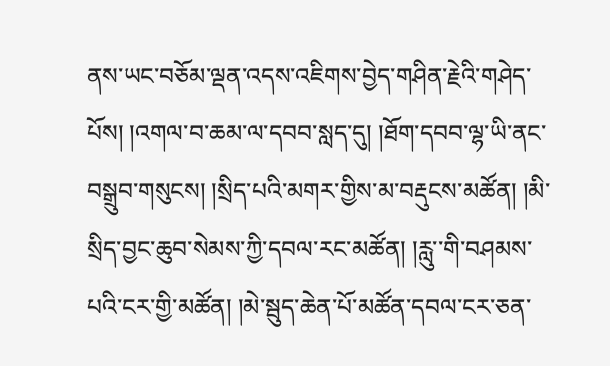ནས་ཡང་བཅོམ་ལྡན་འདས་འཇིགས་བྱེད་གཤིན་རྗེའི་གཤེད་པོས། །འགལ་བ་ཆམ་ལ་དབབ་སླད་དུ། །ཐོག་དབབ་ལྷ་ཡི་ནང་བསྒྲུབ་གསུངས། །སྲིད་པའི་མགར་གྱིས་མ་བརྡུངས་མཚོན། །མི་སྲིད་བྱང་ཆུབ་སེམས་ཀྱི་དབལ་རང་མཚོན། །རླུ་་གི་བཤམས་པའི་ངར་གྱི་མཚོན། །མེ་སྦུད་ཆེན་པོ་མཚོན་དབལ་ངར་ཅན་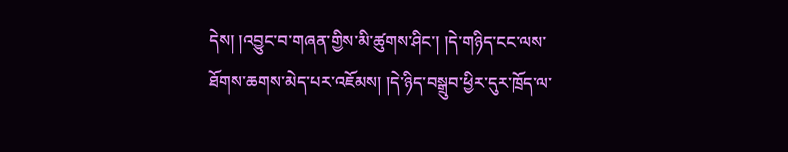དེས། །འབྱུང་བ་གཞན་གྱིས་མི་ཚུགས་ཤིང་། །དེ་གཉིད་ངང་ལས་ཐོགས་ཆགས་མེད་པར་འཇོམས། །དེ་ཉིད་བསྒྲུབ་ཕྱིར་དུར་ཁྲོད་ལ་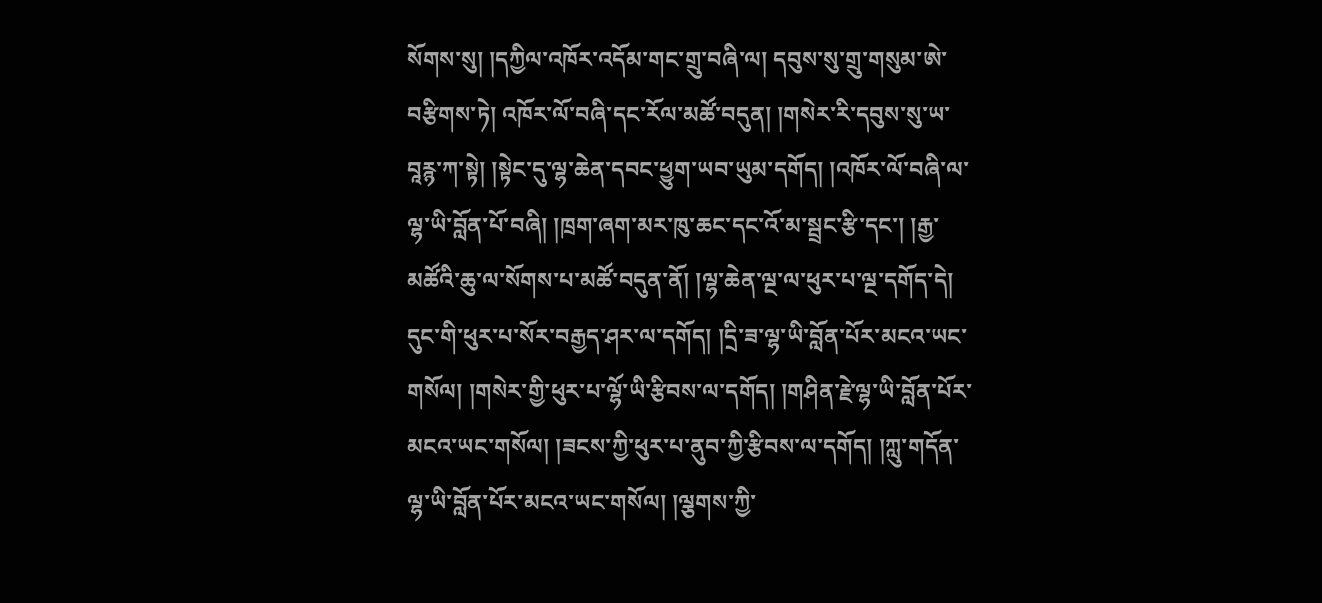སོགས་སུ། །དཀྱིལ་འཁོར་འདོམ་གང་གྲུ་བཞི་ལ། དབུས་སུ་གྲུ་གསུམ་ཨེ་བརྩིགས་ཏེ། འཁོར་ལོ་བཞི་དང་རོལ་མཚོ་བདུན། །གསེར་རི་དབུས་སུ་ཡ་བཱརྙ་ཀ་སྟེ། །སྟེང་དུ་ལྷ་ཆེན་དབང་ཕྱུག་ཡབ་ཡུམ་དགོད། །འཁོར་ལོ་བཞི་ལ་ལྷ་ཡི་བློན་པོ་བཞི། །ཁྲག་ཞག་མར་ཁུ་ཆང་དང་འོ་མ་སྦྲང་རྩི་དང་། །རྒྱ་མཚོའི་ཆུ་ལ་སོགས་པ་མཚོ་བདུན་ནོ། །ལྷ་ཆེན་ལྔ་ལ་ཕུར་པ་ལྔ་དགོད་དེ། དུང་གི་ཕུར་པ་སོར་བརྒྱད་ཤར་ལ་དགོད། །དྲི་ཟ་ལྷ་ཡི་བློན་པོར་མངའ་ཡང་གསོལ། །གསེར་གྱི་ཕུར་པ་ལྷོ་ཡི་རྩིབས་ལ་དགོད། །གཤིན་རྗེ་ལྷ་ཡི་བློན་པོར་མངའ་ཡང་གསོལ། །ཟངས་ཀྱི་ཕུར་པ་ནུབ་ཀྱི་རྩིབས་ལ་དགོད། །ཀླུ་གདོན་ལྷ་ཡི་བློན་པོར་མངའ་ཡང་གསོལ། །ལྕགས་ཀྱི་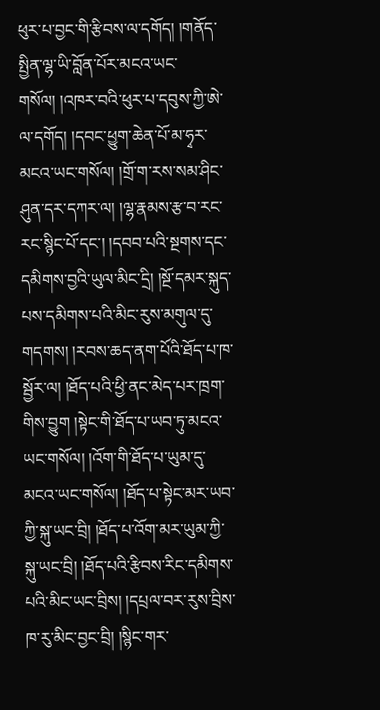ཕུར་པ་བྱང་གི་རྩིབས་ལ་དགོད། །གནོད་སྤྱིན་ལྷ་ཡི་བློན་པོར་མངའ་ཡང་གསོལ། །འཁར་བའི་ཕུར་པ་དབུས་ཀྱི་ཨེ་ལ་དགོད། །དབང་ཕྱུག་ཆེན་པོ་མ་ཧྭར་མངའ་ཡང་གསོལ། །གྲོ་ག་རས་སམ་ཤིང་ཤུན་དར་དཀར་ལ། །ལྷ་རྣམས་རྩ་བ་རང་རང་སྙིང་པོ་དང་། །དབབ་པའི་སྔགས་དང་དམིགས་བྱའི་ཡུལ་མིང་དྲི། །སྔོ་དམར་སྐུད་པས་དམིགས་པའི་མིང་རུས་མགུལ་དུ་གདགས། །རབས་ཆད་ནག་པོའི་ཐོད་པ་ཁ་སྦྱོར་ལ། །ཐོད་པའི་ཕྱི་ནང་མེད་པར་ཁྲག་གིས་བྱུག །སྟེང་གི་ཐོད་པ་ཡབ་ཏུ་མངའ་ཡང་གསོལ། །འོག་གི་ཐོད་པ་ཡུམ་དུ་མངའ་ཡང་གསོལ། །ཐོད་པ་སྟེང་མར་ཡབ་ཀྱི་སྐུ་ཡང་བྲི། །ཐོད་པ་འོག་མར་ཡུམ་ཀྱི་སྐུ་ཡང་བྲི། །ཐོད་པའི་རྩིབས་རིང་དམིགས་པའི་མིང་ཡང་བྲིས། །དཔྲལ་བར་རུས་བྲིས་ཁ་རུ་མིང་བྱང་བྲི། །སྙིང་གར་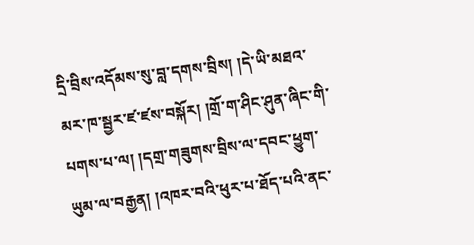དྲི་བྲིས་འདོམས་སུ་བླ་དགས་བྲིས། །དེ་ཡི་མཐའ་མར་ཁ་སྦྱར་ཛ་ཛས་བསྐོར། །གྲོ་ག་ཤིང་ཤུན་ཞིང་གི་པགས་པ་ལ། །དགྲ་གཟུགས་བྲིས་ལ་དབང་ཕྱུག་ཡུམ་ལ་བརྒྱན། །འཁར་བའི་ཕུར་པ་ཐོད་པའི་ནང་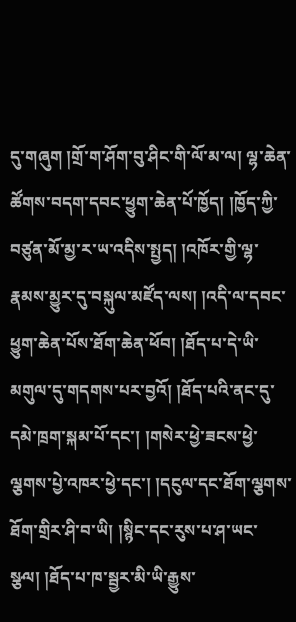དུ་གཞུག །གྲོ་ག་ཤོག་བུ་ཤིང་གི་ལོ་མ་ལ། ལྷ་ཆེན་ཚོགས་བདག་དབང་ཕྱུག་ཆེན་པོ་ཁྱོད། །ཁྱོད་ཀྱི་བཙུན་མོ་མྱ་ར་ཡ་འདིས་སྤྱད། །འཁོར་གྱི་ལྷ་རྣམས་མྱུར་དུ་བསྐུལ་མཛོད་ལས། །འདི་ལ་དབང་ཕྱུག་ཆེན་པོས་ཐོག་ཆེན་ཕོབ། །ཐོད་པ་དེ་ཡི་མགུལ་དུ་གདགས་པར་བྱའོ། །ཐོད་པའི་ནང་དུ་དམེ་ཁྲག་སྐམ་པོ་དང་། །གསེར་ཕྱེ་ཟངས་ཕྱེ་ལྕགས་པྱེ་འཁར་ཕྱེ་དང་། །དངུལ་དང་ཐོག་ལྕགས་ཐོག་གྲིར་ཤི་བ་ཡི། །སྙིང་དང་རུས་པ་ཤ་ཡང་སྩལ། །ཐོད་པ་ཁ་སྦྱར་མི་ཡི་རྒྱུས་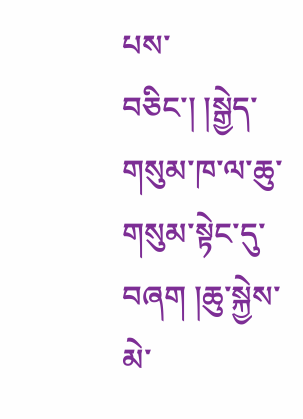པས་བཅིང་། །སྒྱེད་གསུམ་ཁ་ལ་ཆུ་གསུམ་སྟེང་དུ་བཞག །ཆུ་སྐྱེས་མེ་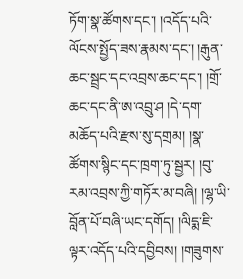ཏོག་སྣ་ཚོགས་དང་། །འདོད་པའི་ལོངས་སྤྱོད་ཟས་རྣམས་དང་། །རྒུན་ཆང་སྦྲང་དང་འབྲས་ཆང་དང་། །གྲོ་ཆང་དང་ནི་ཨ་འབྲུ་ཤ །དེ་དག་མཆོད་པའི་རྫས་སུ་དགྲམ། །སྣ་ཚོགས་སྙིང་དང་ཁྲག་ཏུ་སྦྱར། །བུ་རམ་འབྲས་ཀྱི་གཏོར་མ་བཞི། །ལྷ་ཡི་བློན་པོ་བཞི་ཡང་དགོད། །ལིདྨ་ཇི་ལྟར་འདོད་པའི་དབྱིབས། །གཟུགས་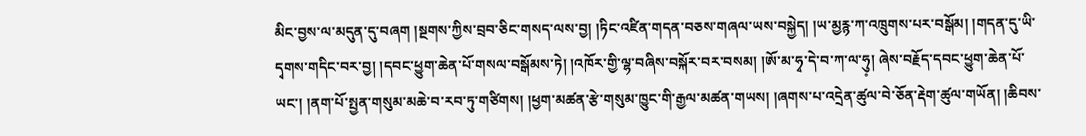མིང་བྱས་ལ་མདུན་དུ་བཞག །སྔགས་ཀྱིས་བྲབ་ཅིང་གསད་ལས་བྱ། །ཏིང་འཛིན་གདན་བཅས་གཞལ་ཡས་བསྐྱེད། །ཡ་མྱརྙ་ཀ་འཁྲུགས་པར་བསྒོམ། །གདན་དུ་ཡི་དྭགས་གདིང་བར་བྱ། །དབང་ཕྱུག་ཆེན་པོ་གསལ་བསྒོམས་ཏེ། །འཁོར་གྱི་ལྷ་བཞིས་བསྐོར་བར་བསམ། །ཨོ་མ་ཧྭ་དེ་བ་ཀ་ལ་ཧུ༷། ཞེས་བརྗོད་དབང་ཕྱུག་ཆེན་པོ་ཡང་། །ནག་པོ་སྤྱན་གསུམ་མཆེ་བ་རབ་ཏུ་གཙིགས། །ཕྱག་མཚན་རྩེ་གསུམ་ཁྱུང་གི་རྒྱལ་མཚན་གཡས། །ཞགས་པ་འདྲེན་ཚུལ་བེ་ཅོན་རྡེག་ཚུལ་གཡོན། །ཆིབས་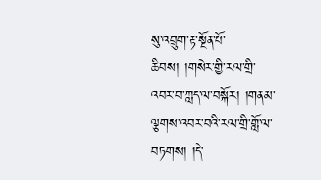སུ་འབྲུག་རྟ་སྔོན་པོ་ཆིབས། །གསེར་གྱི་རལ་གྲི་འབར་བ་ཀླད་ལ་བསྐོར། །གནམ་ལྕགས་འབར་བའི་རལ་གྲི་གློ་ལ་བཏགས། །དེ་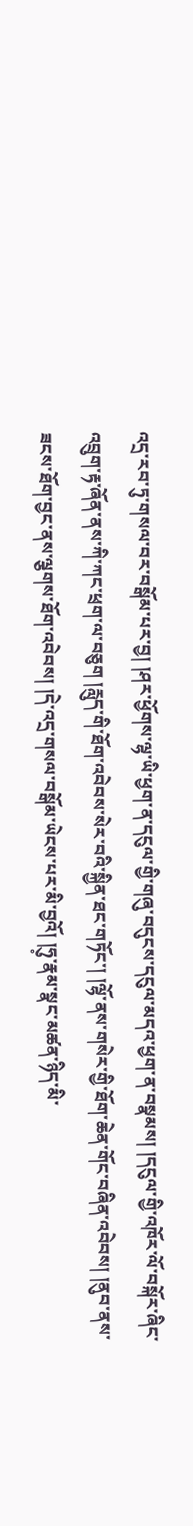འདྲ་རབ་ཏུ་གསལ་བར་བསྒོམ་པར་བྱ། །ཤར་ཕྱོགས་ལྷ་ཡི་ཕྱག་ན་དངུལ་གྱི་གཞུ་བདུངས་དངུལ་མདའ་ཕྱག་ན་བསྣམས། །དངུལ་གྱི་འཁོར་ལོ་བསྐོར་ཞིང་འབྲུག་རྟ་ཞོན་ནས་ཀི་ཀང་ཕྲག་ལ་བཅུག །རླུད་གི་ཐོག་འབེབས་སེར་བའི་སྐྱིན་ཐང་གཏོང་། །ལྷོ་ནས་གསེར་གྱི་ཐོག་ཆེན་གོང་བཞིན་འབེབས། །ནུབ་ནས་ཟངས་ཐོག་བྱང་ནས་ལྕགས་ཐོག་འབེབས། །དེ་འདྲ་གསལ་བསྒོམ་ཡེངས་པར་མི་བྱའོ། །ཧུ༷་རྣམ་སྣང་མཚན་ཉིད་མི་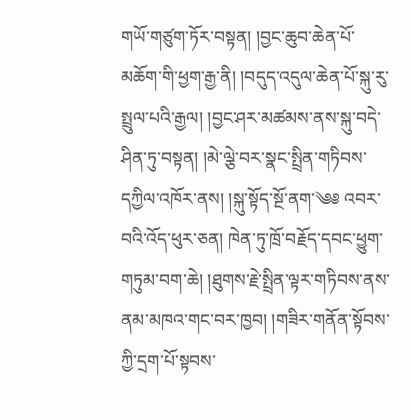གཡོ་གཙུག་ཏོར་བསྟན། །བྱང་ཆུབ་ཆེན་པོ་མཆོག་གི་ཕྱག་རྒྱ་ནི། །བདུད་འདུལ་ཆེན་པོ་སྐུ་རུ་སྤྲུལ་པའི་རྒྱལ། །བྱང་ཤར་མཚམས་ནས་སྐུ་བདེ་ཤིན་ཏུ་བསྟན། །མེ་ལྕེ་བར་སྣང་སྤྲིན་གཏིབས་དཀྱིལ་འཁོར་ནས། །སྐུ་སྟོད་སྔོ་ནག་༄༅ འབར་བའི་འོད་ཕུར་ཅན། ཁེན་ཏུ་ཁྲོ་བརྗོད་དབང་ཕྱུག་གཏུམ་བག་ཆེ། །ཐུགས་རྗེ་སྤྲིན་ལྟར་གཏིབས་ནས་ནམ་མཁའ་གང་བར་ཁྱབ། །གཟིར་གནོན་སྟོབས་ཀྱི་དྲག་པོ་སྟབས་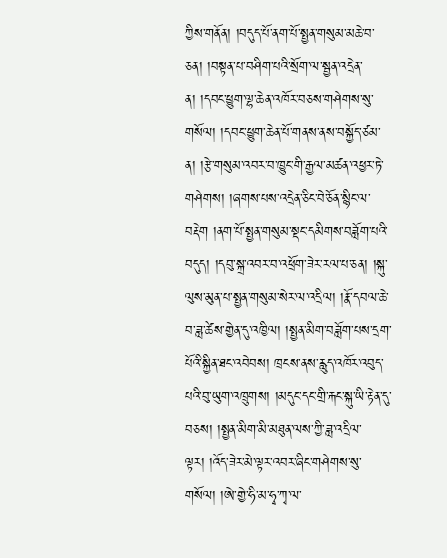ཀྱིས་གནོན། །བདུད་པོ་ནག་པོ་སྤྱན་གསུམ་མཆེ་བ་ཅན། །བསྟན་པ་བཤིག་པའི་སྲོག་ལ་སྦྱན་འདྲེན་ན། །དབང་ཕྱུག་ལྷ་ཆེན་འཁོར་བཅས་གཤེགས་སུ་གསོལ། །དབང་ཕྱུག་ཆེན་པོ་གནས་ནས་བསྐྱོད་ཙམ་ན། །རྩེ་གསུམ་འབར་བ་ཁྱུང་གི་རྒྱལ་མཚན་འཕྱར་ཏེ་གཤེགས། །ཞགས་པས་འདྲེན་ཅིང་བེ་ཅོན་སྙིང་ལ་བརྡེག །ནག་པོ་སྤྱན་གསུམ་སྡང་དམིགས་བཟློག་པའི་བདུད། །དབུ་སྐྲ་འབར་བ་འཕྲོག་ཟེར་རལ་པ་ཅན། །སྐུ་ལུས་མུན་པ་སྤྱན་གསུམ་སེར་ལ་འདྲིལ། །རྣོ་དབལ་ཆེ་བ་ཟླ་ཚེས་གྱེན་དུ་འཁྱིལ། །སྤྱན་མིག་བཟློག་པས་དྲག་པོའི་སྐྱིན་ཐང་འབེབས། ཁྲངས་ནས་རླུད་འཁོར་འབུད་པའི་བུ་ཡུག་འཁྲུགས། །མདུང་དང་གྲི་རྐང་སྐུ་ཡི་རྟེན་དུ་བཅས། །སྤྱན་མིག་མི་མཐུན་ལས་ཀྱི་ཟླ་འདྲིལ་ལྟར། །འོད་ཟེར་མེ་ལྟར་འབར་ཞིང་གཤེགས་སུ་གསོལ། །ཨེ་གྱེ་ཧི་མ་ཧྭ་ཀྭ་ལ་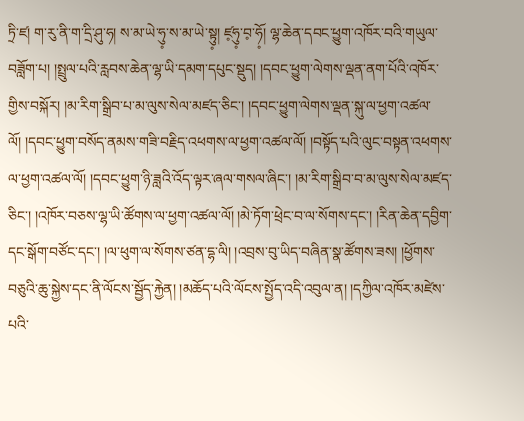ཏྲི་ཛ། ག་རུ་ནི་ག་དྲི་ཤུ་ཧ། ས་མ་ཡེ་ཧུ༷་ས་མ་ཡེ་སྟུ༷། ཛ༷ཧུ༷་བ༷་ཧོ༷། ལྷ་ཆེན་དབང་ཕྱུག་འཁོར་བའི་གཡུལ་བཟློག་པ། །སྤྲུལ་པའི་རླབས་ཆེན་ལྷ་ཡི་དམག་དཔུང་སྡུད། །དབང་ཕྱུག་ལེགས་ལྡན་ནག་པོའི་འཁོར་གྱིས་བསྐོར། །མ་རིག་སྒྲིབ་པ་མ་ལུས་སེལ་མཛད་ཅིང་། །དབང་ཕྱུག་ལེགས་ལྡན་སྐུ་ལ་ཕྱག་འཚལ་ལོ། །དབང་ཕྱུག་བསོད་ནམས་གཟི་བརྗིད་འཕགས་ལ་ཕྱག་འཚལ་ལོ། །བསྟོད་པའི་ལུང་བསྟན་འཕགས་ལ་ཕྱག་འཚལ་ལོ། །དབང་ཕྱུག་ཉི་ཟླའི་འོད་ལྟར་ཞལ་གསལ་ཞིང་། །མ་རིག་སྒྲིབ་བ་མ་ལུས་སེལ་མཛད་ཅིང་། །འཁོར་བཅས་ལྷ་ཡི་ཚོགས་ལ་ཕྱག་འཚལ་ལོ། །མེ་ཏོག་ཕྲེང་བ་ལ་སོགས་དང་། །རིན་ཆེན་དབྱིག་དང་སྒོག་བཙོང་དང་། །ལ་ཕུག་ལ་སོགས་ཙན་དྷ་ལི། །འབྲས་བུ་ཡིད་བཞིན་སྣ་ཚོགས་ཟས། །ཕྱོགས་བཅུའི་ཆུ་སྐྱེས་དང་ནི་ལོངས་སྦྱོད་རྐྱེན། །མཆོད་པའི་ལོངས་སྤྱོད་འདི་འབུལ་ན། །དཀྱིལ་འཁོར་མཛེས་པའི་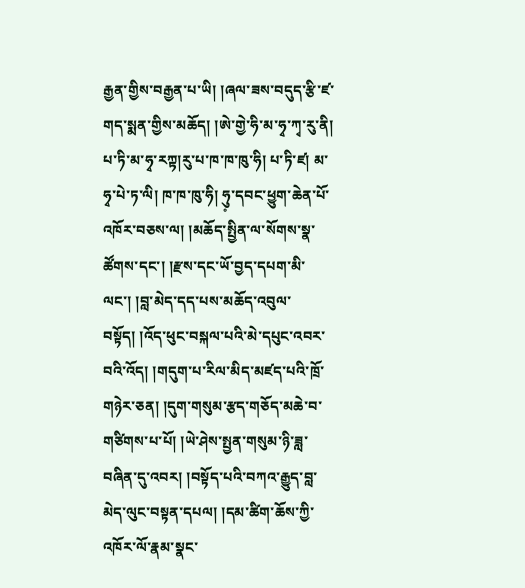རྒྱན་གྱིས་བརྒྱན་པ་ཡི། །ཞལ་ཟས་བདུད་རྩི་ཛ་གད་སྨན་གྱིས་མཆོད། །ཨེ་གྱེ་ཧི་མ་ཧྭ་ཀྭ་རུ་ནི། པ་ཏི་མ་ཧྭ་རཀྟ།རུ་པ་ཁ་ཁ་ཁུ་ཧི། པ་ཏི་ཛ། མ་ཧྭ་པེ་ཏ་ལི། ཁ་ཁ་ཁུ་ཧི། ཧུ༷་དབང་ཕྱུག་ཆེན་པོ་འཁོར་བཅས་ལ། །མཆོད་སྤྱིན་ལ་སོགས་སྣ་ཚོགས་དང་། །རྫས་དང་ཡོ་བྱད་དཔག་མི་ལང་། །བླ་མེད་དད་པས་མཆོད་འབུལ་བསྟོད། །འོད་ཕུང་བསྐལ་པའི་མེ་དཔུང་འབར་བའི་འོད། །གདུག་པ་རིལ་མིད་མཛད་པའི་ཁྲོ་གཉེར་ཅན། །དུག་གསུམ་རྩད་གཅོད་མཆེ་བ་གཙིགས་པ་པོ། །ཡེ་ཤེས་སྤྱན་གསུམ་ཉི་ཟླ་བཞིན་དུ་འབར། །བསྟོད་པའི་བཀའ་རྒྱུད་བླ་མེད་ལུང་བསྟན་དཔལ། །དམ་ཚིག་ཆོས་ཀྱི་འཁོར་ལོ་རྣམ་སྣང་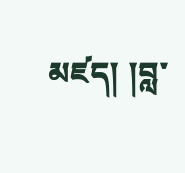མཛད། །བླ་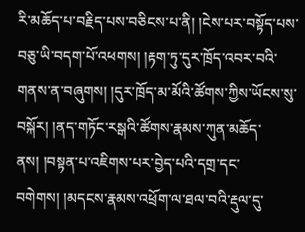རི་མཆོད་པ་བརྗིད་པས་བཅིངས་པ་ནི། །ངེས་པར་བསྟོད་པས་བཅུ་ཡི་བདག་པོ་འཕགས། །རྟག་ཏུ་དུར་ཁྲོད་འབར་བའི་གནས་ན་བཞུགས། །དུར་ཁྲོད་མ་མོའི་ཚོགས་ཀྱིས་ཡོངས་སུ་བསྐོར། །ནད་གཏོང་རསྒའི་ཚོགས་རྣམས་ཀུན་མཆོད་ནས། །བསྟན་པ་འཇིགས་པར་བྱེད་པའི་དགྲ་དང་བགེགས། །མདངས་རྣམས་འཕྲོག་ལ་ཐལ་བའི་རྡུལ་དུ་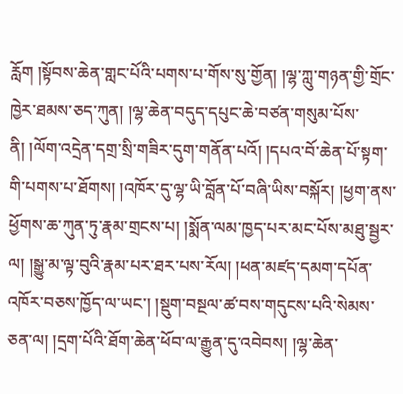རློག །སྟོབས་ཆེན་གླང་པོའི་པགས་པ་གོས་སུ་གྱོན། །ལྷ་ཀླུ་གཉན་གྱི་གྲོང་ཁྱེར་ཐམས་ཅད་ཀུན། །ལྷ་ཆེན་བདུད་དཔུང་ཆེ་བཙན་གསུམ་པོས་ནི། །ལོག་འདྲེན་དགྲ་སྲི་གཟིར་དུག་གནོན་པའོ། །དཔའ་བོ་ཆེན་པོ་སྟག་གི་པགས་པ་ཐོགས། །འཁོར་དུ་ལྷ་ཡི་བློན་པོ་བཞི་ཡིས་བསྐོར། །ཕྱག་ནས་ཕྱོགས་ཆ་ཀུན་ཏུ་རྣམ་གྲངས་པ། །སྨོན་ལམ་ཁྱད་པར་མང་པོས་མཐུ་སྦྱར་ལ། །སྒྱུ་མ་ལྟ་བུའི་རྣམ་པར་ཐར་པས་རོལ། །ཕན་མཛད་དམག་དཔོན་འཁོར་བཅས་ཁྱོད་ལ་ཡང་། །སྡུག་བསྔལ་ཚ་བས་གདུངས་པའི་སེམས་ཅན་ལ། །དྲག་པོའི་ཐོག་ཆེན་ཕོབ་ལ་རྒྱུན་དུ་འབེབས། །ལྷ་ཆེན་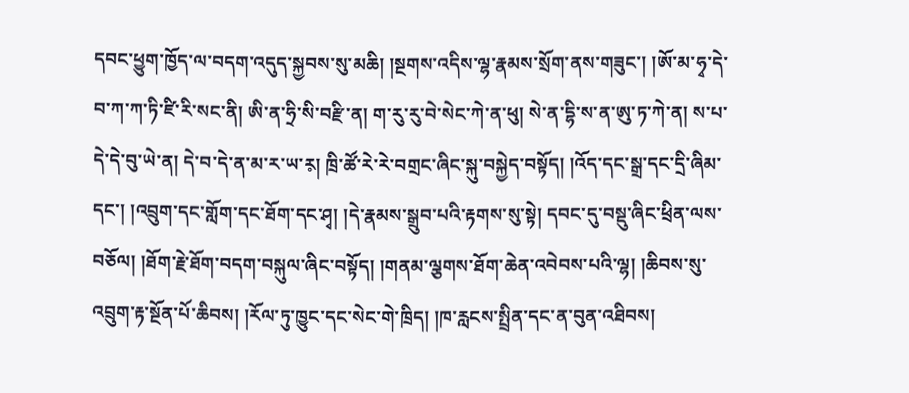དབང་ཕྱུག་ཁྱོད་ལ་བདག་འདུད་སྐྱབས་སུ་མཆི། །སྔགས་འདིས་ལྷ་རྣམས་སྲོག་ནས་གཟུང་། །ཨོ་མ་ཧྭ་དེ་བ་ཀ་ཀ་ཏི་ཛི་རི་སང་ནི། ཨི་ན་ཧྲི་སི་བརྫི་ན། ག་རུ་རུ་བེ་སེང་ཀེ་ན་ཕུ། སེ་ན་དྷི་ས་ན་ཨུ་ཏ་ཀེ་ན། ས་པ་དེ་དེ་བུ་ཡེ་ན། དེ་བ་དེ་ན་མ་ར་ཡ་ར༷། ཁྲི་ཚོ་རེ་རེ་བགྲང་ཞིང་སྐུ་བསྐྱེད་བསྟོད། །འོད་དང་སྒྲ་དང་དྲི་ཞིམ་དང་། །འབྲུག་དང་གློག་དང་ཐོག་དང་ཤྭ། །དེ་རྣམས་སྒྲུབ་པའི་རྟགས་སུ་སྟེ། དབང་དུ་བསྡུ་ཞིང་ཕྲིན་ལས་བཅོལ། །ཐོག་རྗེ་ཐོག་བདག་བསྐུལ་ཞིང་བསྟོད། །གནམ་ལྕགས་ཐོག་ཆེན་འབེབས་པའི་ལྷ། །ཆིབས་སུ་འབྲུག་རྟ་སྔོན་པོ་ཆིབས། །རོལ་ཏུ་ཁྱུང་དང་སེང་གེ་ཁྲིད། །ཁ་རླངས་སྤྲིན་དང་ན་བུན་འཐིབས།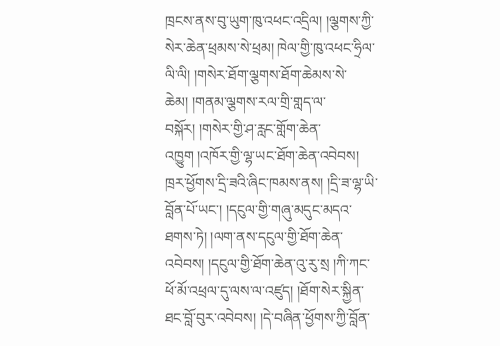ཁྲངས་ནས་བུ་ཡུག་ཁུ་འཕང་འདྲིལ། །ལྕགས་ཀྱི་སེར་ཆེན་ཕྲམས་སེ་ཕྲམ། ཁེལ་གྱི་ཁུ་འཕང་ཧྲིལ་ལི་ལི། །གསེར་ཐོག་ལྕགས་ཐོག་ཆེམས་སེ་ཆེམ། །གནམ་ལྕགས་རལ་གྲི་གླད་ལ་བསྐོར། །གསེར་གྱི་ཤ་རླང་གློག་ཆེན་འཁྱུག །འཁོར་གྱི་ལྷ་ཡང་ཐོག་ཆེན་འབེབས། ཁྲར་ཕྱོགས་དྲི་ཟའི་ཞིང་ཁམས་ནས། །དྲི་ཟ་ལྷ་ཡི་བློན་པོ་ཡང་། །དངུལ་གྱི་གཞུ་མདུང་མདའ་ཐགས་ཏེ། །ལག་ནས་དངུལ་གྱི་ཐོག་ཆེན་འབེབས། །དངུལ་གྱི་ཐོག་ཆེན་འུ་རུ་སྲ །ཀི་ཀང་ཕོ་མོ་འཕྲལ་དུ་ལས་ལ་འཛུད། །ཐོག་སེར་སྐྱིན་ཐང་བློ་བུར་འབེབས། །དེ་བཞིན་ཕྱོགས་ཀྱི་བློན་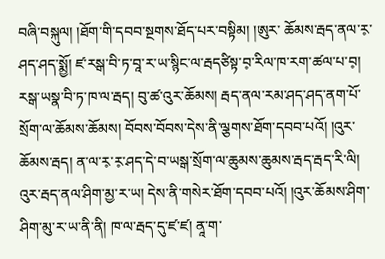བཞི་བསྐུལ། །ཐོག་གི་དབབ་སྔགས་ཐོད་པར་བསྟིམ། །ཨུར་ ཆོམས་རྦད་ནལ་ར༷་ཤད་ཤད་སྨྱོ། ཛ་རསྒ་བི་ཏ་བཱ་ར་ཡ་སྙིང་ལ་རྦདཙིསྟ་བ༷་རིལ་ཁ་རག་ཚལ་པ་བ༷། རསྒ་ཡསྣ་བི་ཏ་ཁ་ལ་རྦད། བུ་ཚ་འུར་ཆོམས། རྦད་ནལ་རམ་ཤད་ཤད་ནག་པོ་སྲོག་ལ་ཆོམས་ཆོམས། བོབས་བོབས་དེས་ནི་ལྕགས་ཐོག་དབབ་པའོ། །འུར་ཆོམས་རྦད། ན་ལ་ར༷་ར༷་ཤད་དེ་བ་ཡསྒ་སྲོག་ལ་ཆུམས་ཆུམས་རྦད་རྦད་རི་ལི། འུར་རྦད་ནལ་ཤིག་མྱ་ར་ཡ། དེས་ནི་གསེར་ཐོག་དབབ་པའོ། །འུར་ཆོམས་ཤིག་ཤིག་མུ་ར་ཡ་ནི་ནི། ཁ་ལ་རྦད་དུ་ཛ་ཛ། ནཱ་ག་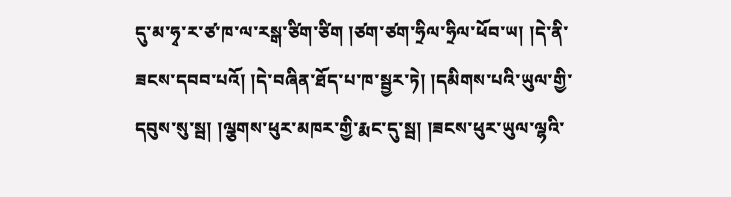དུ་མ་ཧྭ་ར་ཙ་ཁ་ལ་རསྒ་ཙིག་ཙིག །ཙག་ཙག་ཧྲིལ་ཧྲིལ་ཕོབ་ཡ། །དེ་ནི་ཟངས་དབབ་པའོ། །དེ་བཞིན་ཐོད་པ་ཁ་སྦྱར་ཏེ། །དམིགས་པའི་ཡུལ་གྱི་དབུས་སུ་སྦ། །ལྕགས་ཕུར་མཁར་གྱི་རྨང་དུ་སྦ། །ཟངས་ཕུར་ཡུལ་ལྷའི་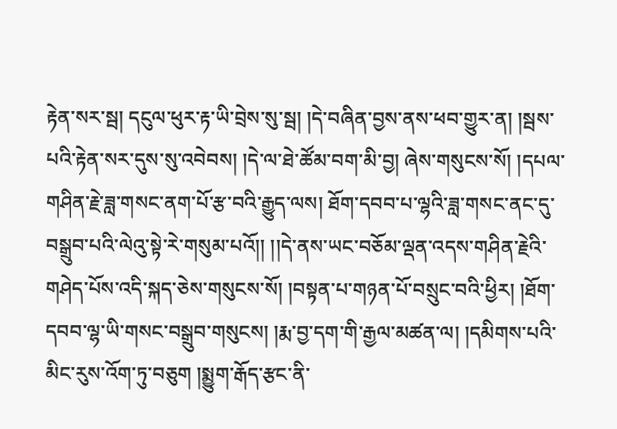རྟེན་སར་སྦ། དངུལ་ཕུར་རྟ་ཡི་བྲེས་སུ་སྦ། །དེ་བཞིན་བྱས་ནས་ཕབ་གྱུར་ན། །སྦས་པའི་རྟེན་སར་དུས་སུ་འབེབས། །དེ་ལ་ཐེ་ཚོམ་བག་མི་བྱ། ཞེས་གསུངས་སོ། །དཔལ་གཤིན་རྗེ་ཟླ་གསང་ནག་པོ་རྩ་བའི་རྒྱུད་ལས། ཐོག་དབབ་པ་ལྷའི་ཟླ་གསང་ནང་དུ་བསྒྲུབ་པའི་ལེའུ་སྟེ་རེ་གསུམ་པའོ།། །།དེ་ནས་ཡང་བཅོམ་ལྡན་འདས་གཤིན་རྗེའི་གཤེད་པོས་འདི་སྐད་ཅེས་གསུངས་སོ། །བསྟན་པ་གཉན་པོ་བསྲུང་བའི་ཕྱིར། །ཐོག་དབབ་ལྷ་ཡི་གསང་བསྒྲུབ་གསུངས། །རྨ་བྱ་དག་གི་རྒྱལ་མཚན་ལ། །དམིགས་པའི་མིང་རུས་འོག་ཏུ་བཅུག །སྨྱུག་རྒོད་རྩང་ནི་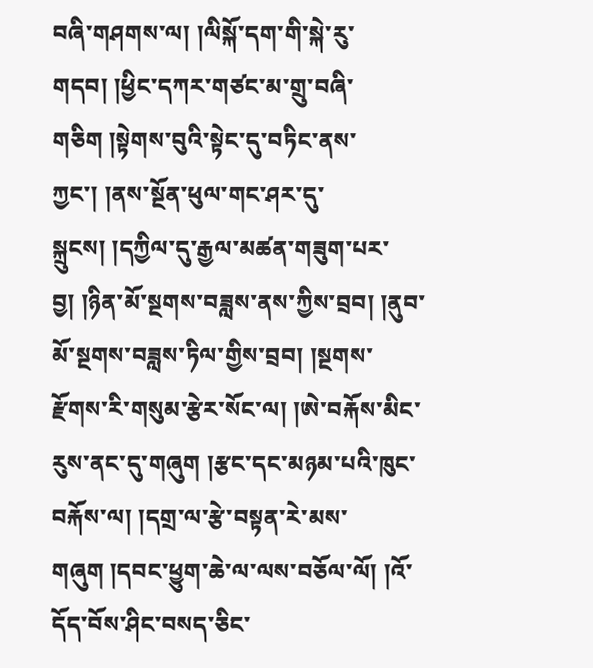བཞི་གཤགས་ལ། །ལིསྐོ་དག་གི་སྐེ་རུ་གདབ། །ཕྱིང་དཀར་གཙང་མ་གྲུ་བཞི་གཅིག །སྟེགས་བུའི་སྟེང་དུ་བཏིང་ནས་ཀྱང་། །ནས་སྔོན་ཕུལ་གང་ཤར་དུ་སྐྲུངས། །དཀྱིལ་དུ་རྒྱལ་མཚན་གཟུག་པར་བྱ། །ཉིན་མོ་སྔགས་བཟླས་ནས་ཀྱིས་བྲབ། །ནུབ་མོ་སྔགས་བཟླས་ཏིལ་གྱིས་བྲབ། །སྔགས་རྫོགས་རི་གསུམ་རྩེར་སོང་ལ། །ཨེ་བརྐོས་མིང་རུས་ནང་དུ་གཞུག །རྩང་དང་མཉམ་པའི་ཁུང་བརྐོས་ལ། །དགྲ་ལ་རྩེ་བསྟན་རེ་མས་གཞུག །དབང་ཕྱུག་ཆེ་ལ་ལས་བཅོལ་ལོ། །འོ་དོད་བོས་ཤིང་བསད་ཅིང་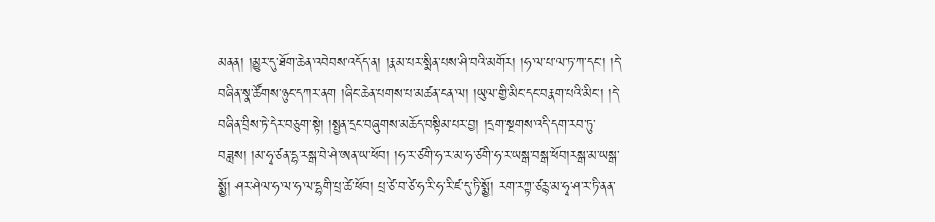མནན། །མྱུར་དུ་ཐོག་ཆེན་འབེབས་འདོད་ན། །རྣམ་པར་སྨིན་པས་ཤི་བའི་མགོར། །ཧ་ལ་པ་ལ་ཏ་ཀ་དང་། །དེ་བཞིན་སྣ་ཚོགས་ཉུང་དཀར་ནག །ཞིང་ཆེན་པགས་པ་མཚན་ངན་ལ། །ཡུལ་གྱི་མིང་དང་བརྣག་པའི་མིང་། །དེ་བཞིན་བྲིས་ཏེ་དེར་བཅུག་སྟེ། །སྤྱན་དྲང་བཞུགས་མཆོད་བསྟིམ་པར་བྱ། །དྲག་སྔགས་འདི་དག་རབ་ཏུ་བཟླས། །མ་ཧྭ་ཙན་དྷ་རསྒ་བེ་ཤེ་ཨན་ཡ་ཕོབ། །ཧ་ར་ཙགི་ཧ་ར་མ་ཧ་ཙགི་ཧ་ར་ཡསྒ་བསྒ་ཕོབ།རསྒ་མ་ཡསྒ་སྨྱོ། ཤར་ཤེལ་ཧ་ལ་ཧ་ལ་དྷགི་པྲ་ཚེ་ཕོབ། པྲ་ཙེ་བ་ཙེ་ཧ་རི་ཧ་རི་ཛ་དུ་ཏི་སྨྱོ། རག་རཀྟ་ཙརྙ་མ་ཧྭ་ཤ་ར་ཏི་ནན་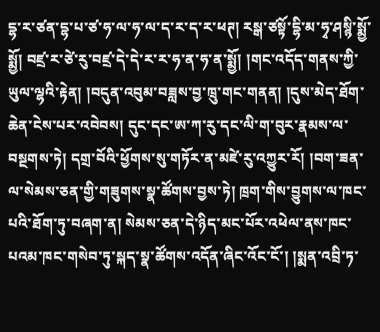དྷ་ར་ཙན་དྷ་པ་ཙ་ཧ་ལ་ཧ་ལ་ད་ར་ད་ར་ཕཊ། རསྒ་ཙསྟོ་དྷི་མ་ཧྭ་ཤསྙི་སྨྱོ་སྨྱོ། བཛྲ་ར་ཙེ་རུ་བཛྲ་དེ་དེ་ར་ར་ཧ་ན་ཧ་ན་སྨྱོ། །གང་འདོད་གནས་ཀྱི་ཡུལ་ལྷའི་རྟེན། །བདུན་འབུམ་བཟླས་བྱ་ཁྲུ་གང་གནན། །དུས་མེད་ཐོག་ཆེན་ངེས་པར་འབེབས། དུང་དང་ཨ་ཀ་རུ་དང་ལི་ག་བུར་རྣམས་ལ་བསྔགས་ཏེ། དགྲ་བོའི་ཕྱོགས་སུ་གཏོར་ན་མཛེ་རུ་འཀྱུར་རོ། །བག་ཟན་ལ་སེམས་ཅན་གྱི་གཟུགས་སྣ་ཚོགས་བྱས་ཏེ། ཁྲག་གིས་བྱུགས་ལ་ཁང་པའི་ཐོག་ཏུ་བཞག་ན། སེམས་ཅན་དེ་ཉིད་མང་པོར་འཕེལ་ནས་ཁང་པའམ་ཁང་གསེབ་ཏུ་སྐད་སྣ་ཚོགས་འདོན་ཞིང་འོང་ངོ་། །སྨན་འབྲི་ཏ་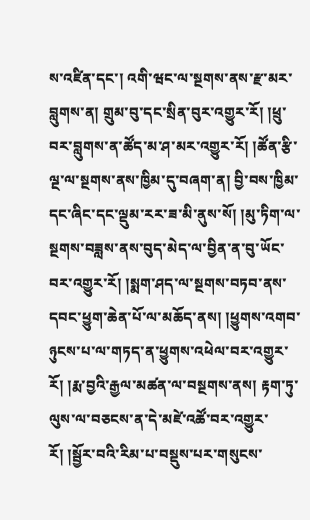ས་འཛིན་དང་། འགི་ཝང་ལ་སྔགས་ནས་རྫ་མར་བླུགས་ན། གྲུམ་བུ་དང་སྲིན་བུར་འགྱུར་རོ། །ཕྲུ་བར་བླུགས་ན་ཚོད་མ་ཤ་མར་འགྱུར་རོ། །ཚོན་རྩི་ལྔ་ལ་སྔགས་ནས་ཁྱིམ་དུ་བཞག་ན། བྱི་བས་ཁྱིམ་དང་ཞིང་དང་ལྡུམ་རར་ཟ་མི་ནུས་སོ། །མུ་ཏིག་ལ་སྔགས་བཟླས་ནས་བུད་མེད་ལ་བྱིན་ན་བུ་ཡོང་བར་འགྱུར་རོ། །སྨག་ཤད་ལ་སྔགས་བཏབ་ནས་དབང་ཕྱུག་ཆེན་པོ་ལ་མཆོད་ནས། །ཕྱུགས་འགབ་ཉུངས་པ་ལ་གཏད་ན་ཕྱུགས་འཕེལ་བར་འགྱུར་རོ། །རྨ་བྱའི་རྒྱལ་མཚན་ལ་བསྔགས་ནས། རྟག་ཏུ་ལུས་ལ་བཅངས་ན་དེ་མཛེ་འཚོ་བར་འགྱུར་རོ། །སྦྱོར་བའི་རིམ་པ་བསྡུས་པར་གསུངས་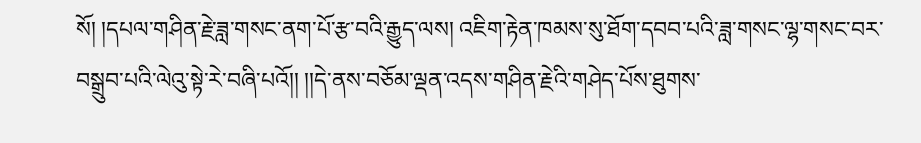སོ། །དཔལ་གཤིན་རྗེ་ཟླ་གསང་ནག་པོ་རྩ་བའི་རྒྱུད་ལས། འཇིག་རྟེན་ཁམས་སུ་ཐོག་དབབ་པའི་ཟླ་གསང་ལྷ་གསང་བར་བསྒྲུབ་པའི་ལེའུ་སྟེ་རེ་བཞི་པའོ།། །།དེ་ནས་བཅོམ་ལྡན་འདས་གཤིན་རྗེའི་གཤེད་པོས་ཐུགས་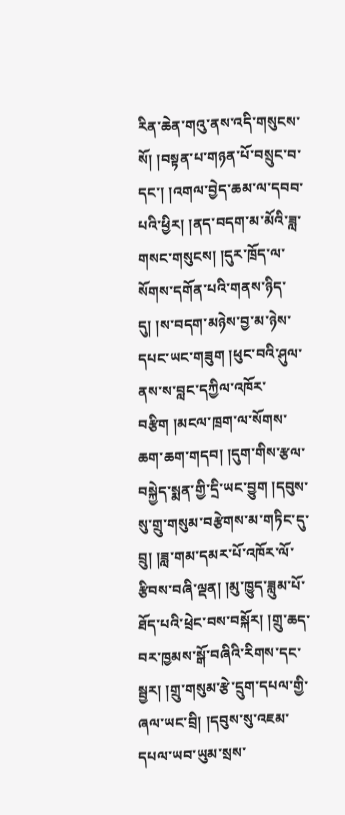རིན་ཆེན་གའུ་ནས་འདི་གསུངས་སོ། །བསྟན་པ་གཉན་པོ་བསྲུང་བ་དང་། །འགལ་བྱེད་ཆམ་ལ་དབབ་པའི་ཕྱིར། །ནད་བདག་མ་མོའི་ཟླ་གསང་གསུངས། །དུར་ཁྲོད་ལ་སོགས་དགོན་པའི་གནས་ཉིད་དུ། །ས་བདག་མཉེས་བྱ་མ་ཉེས་དཔང་ཡང་གཟུག །ཕུང་བའི་ཤུལ་ནས་ས་བླང་དཀྱིལ་འཁོར་བརྩིག །མངལ་ཁྲག་ལ་སོགས་ཆག་ཆག་གདབ། །དུག་གིས་རྩལ་བསྐྱེད་སྨན་གྱི་དྲི་ཡང་བྱུག །དབུས་སུ་གྲུ་གསུམ་བརྩེགས་མ་གཏིང་དུ་བྲུ། །ཟླ་གམ་དམར་པོ་འཁོར་ལོ་རྩིབས་བཞི་ལྡན། །མུ་ཁྱུད་ཟླུམ་པོ་ཐོད་པའི་ཕྲེང་བས་བསྐོར། །གྲུ་ཆད་བར་ཁྱམས་སྒོ་བཞིའི་རིགས་དང་སྦྱར། །གྲུ་གསུམ་རྩེ་དྲུག་དཔལ་གྱི་ཞལ་ཡང་བྲི། །དབུས་སུ་འཇམ་དཔལ་ཡབ་ཡུམ་སྲས་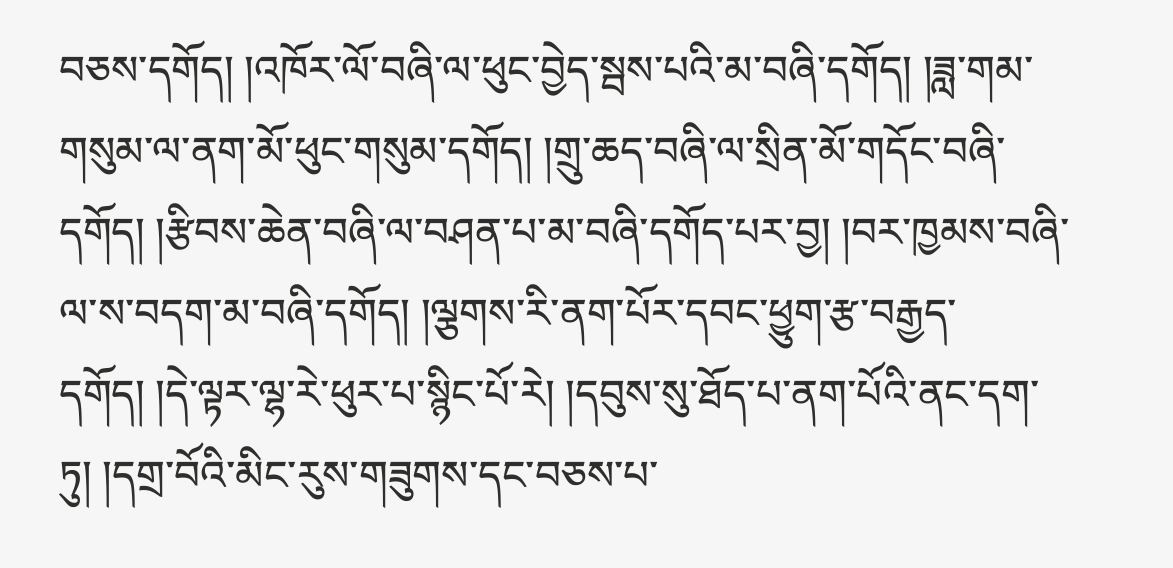བཅས་དགོད། །འཁོར་ལོ་བཞི་ལ་ཕུང་བྱེད་སྦས་པའི་མ་བཞི་དགོད། །ཟླ་གམ་གསུམ་ལ་ནག་མོ་ཕུང་གསུམ་དགོད། །གྲུ་ཆད་བཞི་ལ་སྲིན་མོ་གདོང་བཞི་དགོད། །རྩིབས་ཆེན་བཞི་ལ་བཤན་པ་མ་བཞི་དགོད་པར་བྱ། །བར་ཁྱམས་བཞི་ལ་ས་བདག་མ་བཞི་དགོད། །ལྕགས་རི་ནག་པོར་དབང་ཕྱུག་རྩ་བརྒྱད་དགོད། །དེ་ལྟར་ལྷ་རེ་ཕུར་པ་སྙིང་པོ་རེ། །དབུས་སུ་ཐོད་པ་ནག་པོའི་ནང་དག་ཏུ། །དགྲ་བོའི་མིང་རུས་གཟུགས་དང་བཅས་པ་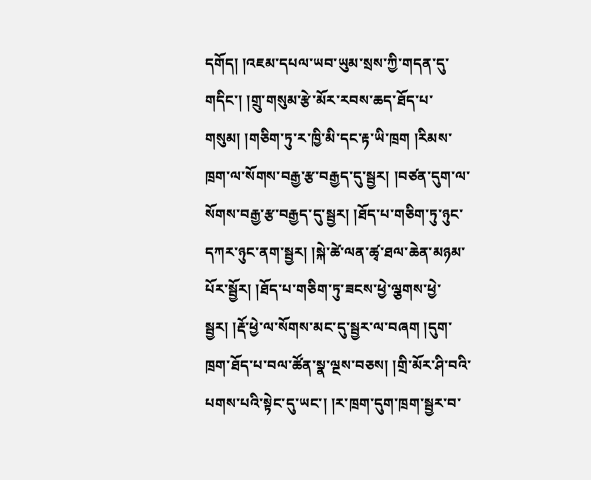དགོད། །འཇམ་དཔལ་ཡབ་ཡུམ་སྲས་ཀྱི་གདན་དུ་གདིང་། །གྲུ་གསུམ་རྩེ་མོར་རབས་ཆད་ཐོད་པ་གསུམ། །གཅིག་ཏུ་ར་ཁྱི་མི་དང་རྟ་ཡི་ཁྲག །རིམས་ཁྲག་ལ་སོགས་བརྒྱ་རྩ་བརྒྱད་དུ་སྦྱར། །བཙན་དུག་ལ་སོགས་བརྒྱ་རྩ་བརྒྱད་དུ་སྦྱར། །ཐོད་པ་གཅིག་ཏུ་ཉུང་དཀར་ཉུང་ནག་སྦྱར། །སྐེ་ཚེ་ལན་ཚྭ་ཐལ་ཆེན་མཉམ་པོར་སྦྱོར། །ཐོད་པ་གཅིག་ཏུ་ཟངས་ཕྱེ་ལྕགས་ཕྱེ་སྦྱར། །རྡོ་ཕྱེ་ལ་སོགས་མང་དུ་སྦྱར་ལ་བཞག །དུག་ཁྲག་ཐོད་པ་བལ་ཚོན་སྣ་ལྔས་བཅས། །གྲི་མོར་ཤི་བའི་པགས་པའི་སྟེང་དུ་ཡང་། །ར་ཁྲག་དུག་ཁྲག་སྦྱར་བ་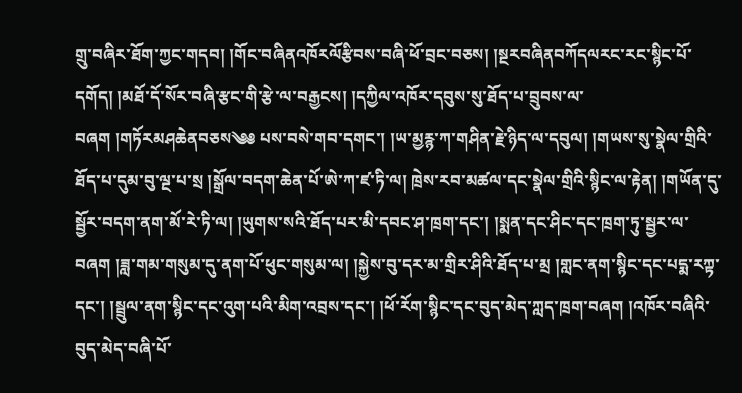གྲུ་བཞིར་ཐོག་ཀྱང་གདབ། །གོང་བཞིནའཁོརལོརྩིབས་བཞི་ཕོ་བྲང་བཅས། །སྔརབཞིནབཀོདལརང་རང་སྙིང་པོ་དགོད། །མཐོ་དོ་སོར་བཞི་རྩང་གི་རྩེ་ལ་བརྒྱངས། །དཀྱིལ་འཁོར་དབུས་སུ་ཐོད་པ་བྲུབས་ལ་བཞག །གཏོརམཤཆེནབཅས༄༅ པས་བསེ་གབ་དགང་། །ཡ་མྱརྙ་ཀ་གཤིན་རྗེ་ཉིད་ལ་དབུལ། །གཡས་སུ་སྣེལ་གྲིའི་ཐོད་པ་དུམ་བུ་ལྔ་པ་སྲ །སྒྲོལ་བདག་ཆེན་པོ་ཨེ་ཀ་ཛ་ཏི་ལ། ཁྲེས་རབ་མཚལ་དང་སྣེལ་གྲིའི་སྙིང་ལ་རྟེན། །གཡོན་དུ་སྦྱོར་བདག་ནག་མོ་རེ་ཏི་ལ། །ཡུགས་སའི་ཐོད་པར་མི་དབང་ཤ་ཁྲག་དང་། །སྨན་དང་ཤིང་དང་ཁྲག་ཏུ་སྦྱར་ལ་བཞག །ཟླ་གམ་གསུམ་དུ་ནག་པོ་ཕུང་གསུམ་ལ། །སྐྱེས་བུ་དར་མ་གྲིར་ཤིའི་ཐོད་པ་མྲ །གླང་ནག་སྙིང་དང་པདྨ་རཀྟ་དང་། །སྦྲུལ་ནག་སྙིང་དང་འུག་པའི་མིག་འབྲས་དང་། །ཕོ་རོག་སྙིང་དང་བུད་མེད་ཀླད་ཁྲག་བཞག །འཁོར་བཞིའི་བུད་མེད་བཞི་པོ་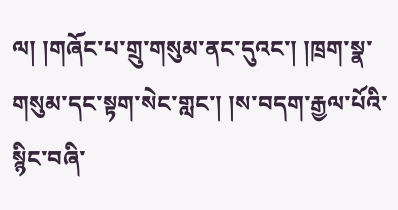ལ། །གཞོང་པ་གྲུ་གསུམ་ནང་དུའང་། །ཁྲག་སྣ་གསུམ་དང་སྟག་སེང་གླང་། །ས་བདག་རྒྱལ་པོའི་སྙིང་བཞི་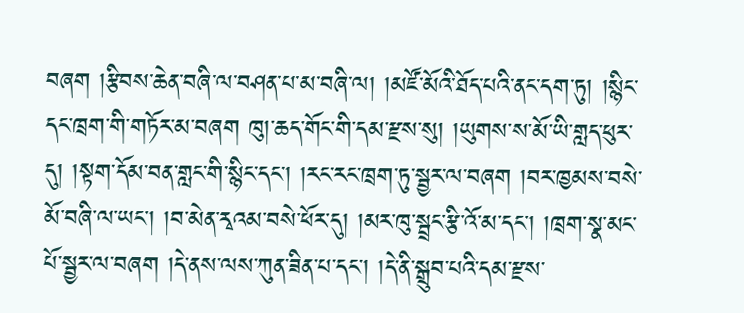བཞག །རྩིབས་ཆེན་བཞི་ལ་བཤན་པ་མ་བཞི་ལ། །མཛོ་མོའི་ཐོད་པའི་ནང་དག་ཏུ། །སྙིང་དང་ཁྲག་གི་གཏོར་མ་བཞག ཁུ།་ཆད་གོང་གི་དམ་རྫས་སུ། །ཡུགས་ས་མོ་ཡི་གླད་ཕུར་དུ། །སྟག་དོམ་བན་གླང་གི་སྙིང་དང་། །རང་རང་ཁྲག་ཏུ་སྦྱར་ལ་བཞག །བར་ཁྱམས་བསེ་མོ་བཞི་ལ་ཡང་། །བ་མེན་རྭའམ་བསེ་ཕོར་དུ། །མར་ཁུ་སྦྲང་རྩི་འོ་མ་དང་། །ཁྲག་སྣ་མང་པོ་སྦྱར་ལ་བཞག །དེ་ནས་ལས་ཀུན་ཟིན་པ་དང་། །དེ་ནི་སྒྲུབ་པའི་དམ་རྫས་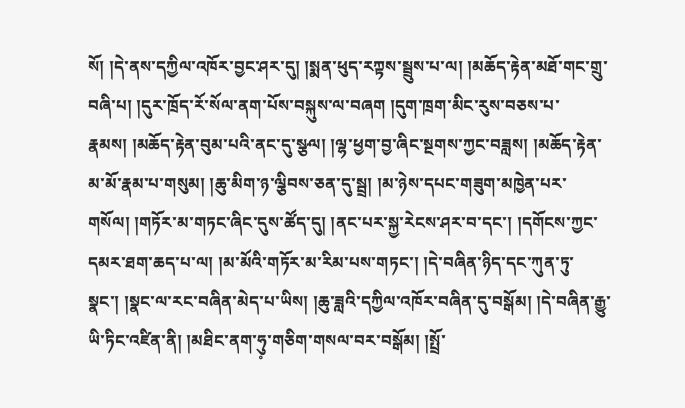སོ། །དེ་ནས་དཀྱིལ་འཁོར་བྱང་ཤར་དུ། །སྨན་ཕུད་རཀྟས་སྦྲུས་པ་ལ། །མཆོད་རྟེན་མཐོ་གང་གྲུ་བཞི་པ། །དུར་ཁྲོད་རོ་སོལ་ནག་པོས་བསྐུས་ལ་བཞག །དུག་ཁྲག་མིང་རུས་བཅས་པ་རྣམས། །མཆོད་རྟེན་བུམ་པའི་ནང་དུ་སྩལ། །ལྷ་ཕྱག་བྱ་ཞིང་སྔགས་ཀྱང་བཟླས། །མཆོད་རྟེན་མ་མོ་རྣམ་པ་གསུམ། །ཆུ་མིག་ཉ་ལྕིབས་ཅན་དུ་སྦྲ། །མ་ཉེས་དཔང་གཟུག་མཁྱེན་པར་གསོལ། །གཏོར་མ་གཏང་ཞིང་དུས་ཚོད་དུ། །ནང་པར་སྐྱ་རེངས་ཤར་བ་དང་། །དགོངས་ཀྱང་དམར་ཐག་ཆད་པ་ལ། །མ་མོའི་གཏོར་མ་རིམ་པས་གཏང་། །དེ་བཞིན་ཉིད་དང་ཀུན་ཏུ་སྣང་། །སྣང་ལ་རང་བཞིན་མེད་པ་ཡིས། །ཆུ་ཟླའི་དཀྱིལ་འཁོར་བཞིན་དུ་བསྒོམ། །དེ་བཞིན་རྒྱུ་ཡི་ཏིང་འཛིན་ནི། །མཐིང་ནག་ཧུ༷་གཅིག་གསལ་བར་བསྒོམ། །སྤྲོ་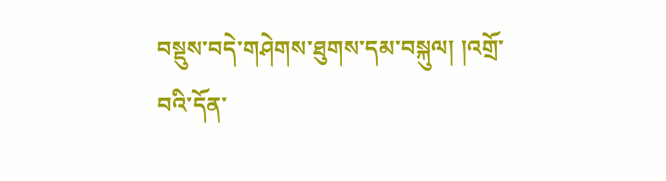བསྡུས་བདེ་གཤེགས་ཐུགས་དམ་བསྐུལ། །འགྲོ་བའི་དོན་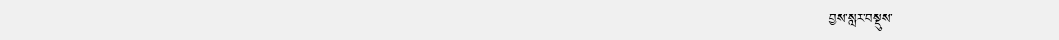བྱས་སླར་བསྡུས་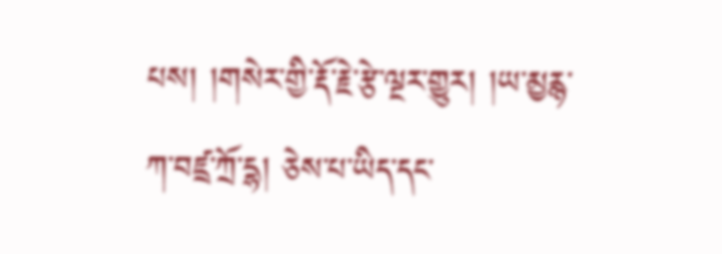པས། །གསེར་གྱི་རྡོ་རྗེ་རྩེ་ལྔར་གྱུར། །ཡ་མྱརྙ་ཀ་བཛྲ་ཀྲོ་དྷ། ཅེས་པ་ཡིད་དང་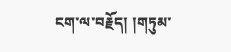ངག་ལ་བརྗོད། །གཏུམ་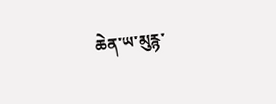ཆེན་ཡ་མུརྙ་